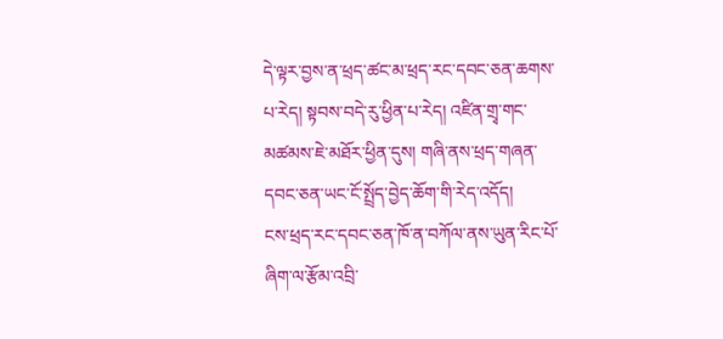དེ་ལྟར་བྱས་ན་ཕྲད་ཚང་མ་ཕྲད་རང་དབང་ཅན་ཆགས་པ་རེད། སྟབས་བདེ་རུ་ཕྱིན་པ་རེད། འཛིན་གྲྭ་གང་མཚམས་ཇེ་མཐོར་ཕྱིན་དུས། གཞི་ནས་ཕྲད་གཞན་དབང་ཅན་ཡང་ངོ་སྤྲོད་བྱེད་ཆོག་གི་རེད་འདོད།
ངས་ཕྲད་རང་དབང་ཅན་ཁོ་ན་བཀོལ་ནས་ཡུན་རིང་པོ་ཞིག་ལ་རྩོམ་འབྲི་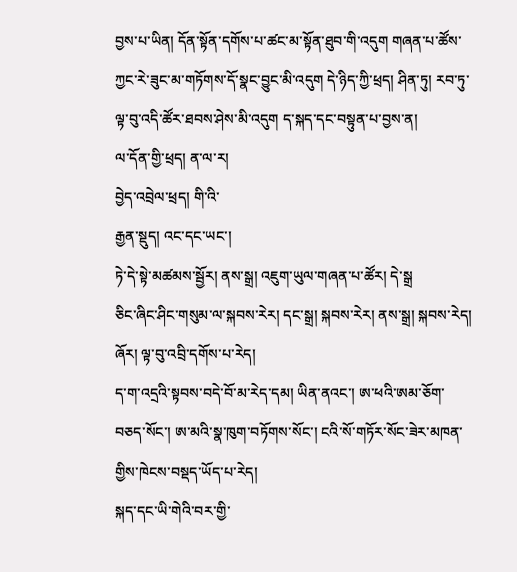བྱས་པ་ཡིན། དོན་སྟོན་དགོས་པ་ཚང་མ་སྟོན་ཐུབ་གི་འདུག གཞན་པ་ཚོས་ཀྱང་རེ་ཟུང་མ་གཏོགས་དོ་སྣང་བྱུང་མི་འདུག དེ་ཉིད་ཀྱི་ཕྲད། ཤིན་ཏུ། རབ་ཏུ་ལྟ་བུ་འདི་ཚོར་ཐབས་ཤེས་མི་འདུག ད་སྐད་དང་བསྟུན་པ་བྱས་ན།
ལ་དོན་གྱི་ཕྲད། ན་ལ་ར།
བྱེད་འབྲེལ་ཕྲད། གི་འི་
རྒྱན་སྡུད། འང་དང་ཡང་།
ཏེ་དེ་སྟེ་མཚམས་སྦྱོར། ནས་སྒྲ། འཇུག་ཡུལ་གཞན་པ་ཚོར། དེ་སྒྲ
ཅིང་ཞིང་ཤིང་གསུམ་ལ་སྐབས་རེར། དང་སྒྲ། སྐབས་རེར། ནས་སྒྲ། སྐབས་རེད། ཞོར། ལྟ་བུ་འབྲི་དགོས་པ་རེད།
ད་ག་འདྲའི་སྟབས་བདེ་བོ་མ་རེད་དམ། ཡིན་ནའང་། ཨ་ཕའི་ཨམ་ཅོག་བཅད་སོང་། ཨ་མའི་སྣ་ཁུག་བཏོགས་སོང་། ངའི་སོ་གཏོར་སོང་ཟེར་མཁན་གྱིས་ཁེངས་བསྡད་ཡོད་པ་རེད།
སྐད་དང་ཡི་གེའི་བར་གྱི་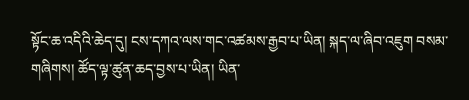སྟོང་ཆ་འདིའི་ཆེད་དུ། ངས་དཀའ་ལས་གང་འཚམས་རྒྱབ་པ་ཡིན། སྐད་ལ་ཞིབ་འཇུག བསམ་གཞིགས། ཚོད་ལྟ་ཚུན་ཆད་བྱས་པ་ཡིན། ཡིན་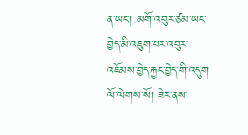ན་ཡང་། མགོ་འབུར་ཙམ་ཡང་བྱེད་མི་འཇུག་པར་འབུར་འཇོམས་བྱེད་རྐྱང་བྱེད་གི་འདུག ལོ་ལེགས་སོ། ཟེར་ནས་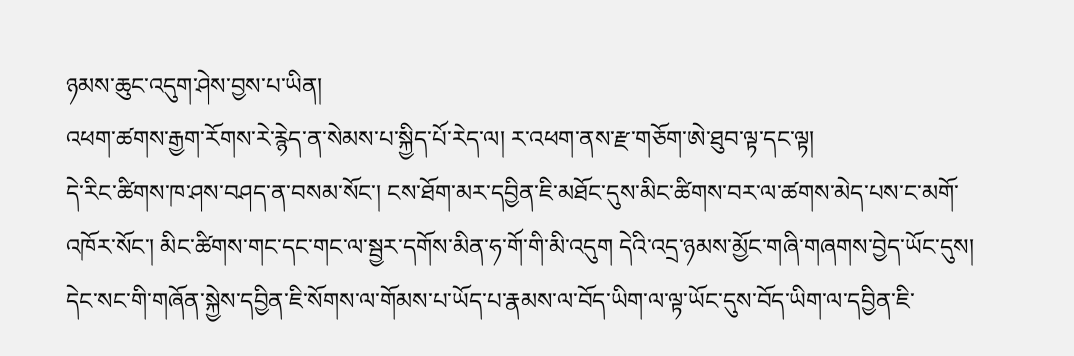ཉམས་ཆུང་འདུག་ཤེས་བྱས་པ་ཡིན།
འཕག་ཚགས་རྒྱག་རོགས་རེ་རྙེད་ན་སེམས་པ་སྐྱིད་པོ་རེད་ལ། ར་འཕག་ནས་རྫ་གཅོག་ཨེ་ཐུབ་ལྟ་དང་ལྟ།
དེ་རིང་ཚིགས་ཁ་ཤས་བཤད་ན་བསམ་སོང་། ངས་ཐོག་མར་དབྱིན་ཇི་མཐོང་དུས་མིང་ཚིགས་བར་ལ་ཚགས་མེད་པས་ང་མགོ་འཁོར་སོང་། མིང་ཚིགས་གང་དང་གང་ལ་སྦྱར་དགོས་མིན་ཧ་གོ་གི་མི་འདུག དེའི་འདྲ་ཉམས་མྱོང་གཞི་གཞགས་བྱེད་ཡོང་དུས། དེང་སང་གི་གཞོན་སྐྱེས་དབྱིན་ཇི་སོགས་ལ་གོམས་པ་ཡོད་པ་རྣམས་ལ་བོད་ཡིག་ལ་ལྟ་ཡོང་དུས་བོད་ཡིག་ལ་དབྱིན་ཇི་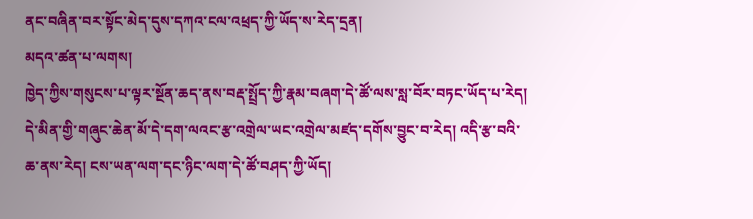ནང་བཞིན་བར་སྟོང་མེད་དུས་དཀའ་ངལ་འཕྲད་ཀྱི་ཡོད་ས་རེད་དྲན།
མདའ་ཚན་པ་ལགས།
ཁྱེད་ཀྱིས་གསུངས་པ་ལྟར་སྔོན་ཆད་ནས་བརྡ་སྤྲོད་ཀྱི་རྣམ་བཞག་དེ་ཚོ་ལས་སླ་བོར་བཏང་ཡོད་པ་རེད། དེ་མིན་གྱི་གཞུང་ཆེན་མོ་དེ་དག་ལའང་རྩ་འགྲེལ་ཡང་འགྲེལ་མཛད་དགོས་བྱུང་བ་རེད། འདི་རྩ་བའི་ཆ་ནས་རེད། ངས་ཡན་ལག་དང་ཉིང་ལག་དེ་ཚོ་བཤད་ཀྱི་ཡོད།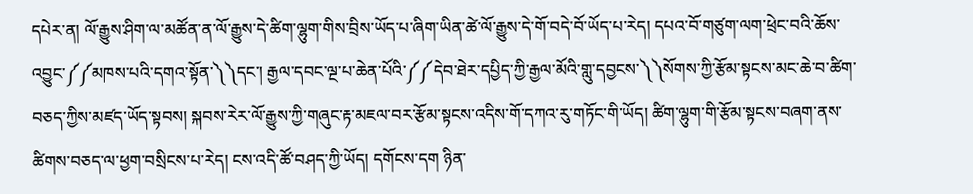དཔེར་ན། ལོ་རྒྱུས་ཤིག་ལ་མཚོན་ན་ལོ་རྒྱུས་དེ་ཚིག་ལྷུག་གིས་བྲིས་ཡོད་པ་ཞིག་ཡིན་ཚེ་ལོ་རྒྱུས་དེ་གོ་བདེ་བོ་ཡོད་པ་རེད། དཔའ་བོ་གཙུག་ལག་ཕྲེང་བའི་ཆོས་འབྱུང་༼༼མཁས་པའི་དགའ་སྟོན་༽༽དང་། རྒྱལ་དབང་ལྔ་པ་ཆེན་པོའི་༼༼དེབ་ཐེར་དཔྱིད་ཀྱི་རྒྱལ་མོའི་གླུ་དབྱངས་༽༽སོགས་ཀྱི་རྩོམ་སྟངས་མང་ཆེ་བ་ཚིག་བཅད་ཀྱིས་མཛད་ཡོད་སྟབས། སྐབས་རེར་ལོ་རྒྱུས་ཀྱི་གཞུང་རྟ་མཇལ་བར་རྩོམ་སྟངས་འདིས་གོ་དཀའ་རུ་གཏོང་གི་ཡོད། ཚིག་ལྷུག་གི་རྩོམ་སྟངས་བཞག་ནས་ཚིགས་བཅད་ལ་ཕྱག་བསྲིངས་པ་རེད། ངས་འདི་ཚོ་བཤད་ཀྱི་ཡོད། དགོངས་དག ཉིན་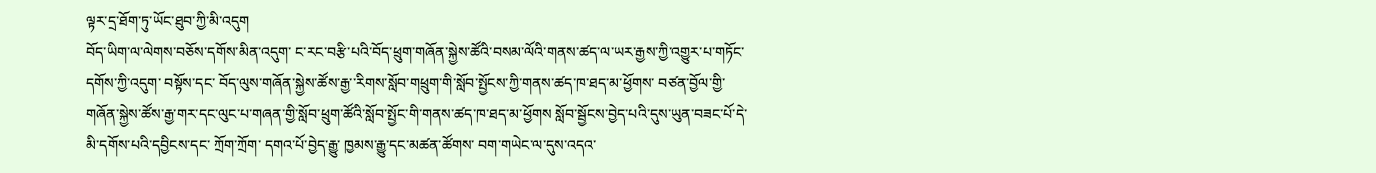ལྟར་དྲ་ཐོག་ཏུ་ཡོང་ཐུབ་ཀྱི་མི་འདུག
བོད་ཡིག་ལ་ལེགས་བཅོས་དགོས་མིན་འདུག་ ང་རང་བརྩི་པའི་བོད་ཕྲུག་གཞོན་སྐྱེས་ཚོའི་བསམ་ལོའི་གནས་ཚད་ལ་ཡར་རྒྱས་ཀྱི་འགྱུར་པ་གཏོང་དགོས་ཀྱི་འདུག་ བསྟོས་དང་ བོད་ལུས་གཞོན་སྐྱེས་ཚོས་རྒྱ་་རིགས་སློབ་གཕྲུག་གི་སློབ་སྤྱོངས་ཀྱི་གནས་ཚད་ཁ་ཐད་མ་ཕྱོགས་ བཙན་བྱོལ་གྱི་གཞོན་སྐྱེས་ཚོས་རྒྱ་གར་དང་ལུང་པ་གཞན་གྱི་སློབ་ཕྲུག་ཚོའི་སློབ་སྤྱོང་གི་གནས་ཚད་ཁ་ཐད་མ་ཕྱོགས སློབ་སྦྱོངས་བྱེད་པའི་དུས་ཡུན་བཟང་པོ་དེ་མི་དགོས་པའི་དབྱིངས་དང་ ཀྲོག་ཀྲོག་ དགའ་པོ་བྱེད་རྒྱུ་ ཁྱམས་རྒྱུ་དང་མཚན་ཚོགས་ བག་གཡེང་ལ་དུས་འདའ་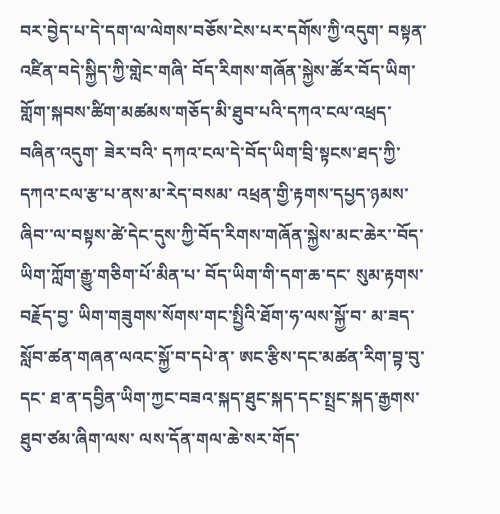བར་བྱེད་པ་དེ་དག་ལ་ལེགས་བཅོས་ངེས་པར་དགོས་ཀྱི་འདུག་ བསྟན་འཛིན་བདེ་སྐྱིད་ཀྱི་གླེང་གཞི་ བོད་རིགས་གཞོན་སྐྱེས་ཚོར་བོད་ཡིག་གློག་སྐབས་ཚིག་མཚམས་གཅོད་མི་ཐུབ་པའི་དཀའ་ངལ་འཕྲད་བཞིན་འདུག་ ཟེར་བའི་ དཀའ་ངལ་དེ་བོད་ཡིག་བྲི་སྟངས་ཐད་ཀྱི་དཀའ་ངལ་རྩ་པ་ནས་མ་རེད་བསམ་ འཕྲན་གྱི་རྟགས་དཔྱད་ཉམས་ཞིབ་་ལ་བསྟས་ཚེ་དེང་དུས་ཀྱི་བོད་རིགས་གཞོན་སྐྱེས་མང་ཆེར་་བོད་ཡིག་ཀློག་རྒྱུ་གཅིག་པོ་མིན་པ་ བོད་ཡིག་གི་དག་ཆ་དང་ སུམ་རྟགས་ བརྗོད་བྱ་ ཡིག་གཟུགས་སོགས་གང་སྤྱིའི་ཐོག་ཧ་ལས་སྐྱོ་བ་ མ་ཟད་སློབ་ཚན་གཞན་ལའང་སྐྱོ་བ་དཔེ་ན་ ཨང་རྩིས་དང་མཚན་རིག་བྟ་བུ་དང་ ཐ་ན་དབྱིན་ཡིག་ཀྱང་བཟའ་སྐད་ཐུང་སྐད་དང་སྤྲང་སྐད་རྒྱགས་ཐུབ་ཙམ་ཞིག་ལས་ ལས་དོན་གལ་ཆེ་སར་གོད་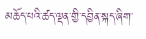མཆོད་པའི་ཚད་ལྡན་གྱི་དབྱིན་སྐད་ཞིག་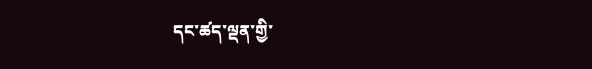དང་ཚད་ལྡན་གྱི་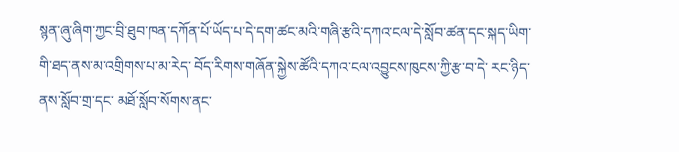སྙན་ཞུ་ཞིག་ཀྱང་བྲི་ཐུབ་ཁན་དཀོན་པོ་ཡོད་པ་དེ་དག་ཚང་མའི་གཞི་རྩའི་དཀའ་ངལ་དེ་སློབ་ཚན་དང་སྐད་ཡིག་གི་ཐད་ནས་མ་འགྲིགས་པ་མ་རེད་ བོད་རིགས་གཞོན་སྐྱེས་ཚོའི་དཀའ་ངལ་འབྱུངས་ཁུངས་ཀྱི་རྩ་བ་དེ་ རང་ཉིད་ནས་སློབ་གྲ་དང་ མཐོ་སློབ་སོགས་ནང་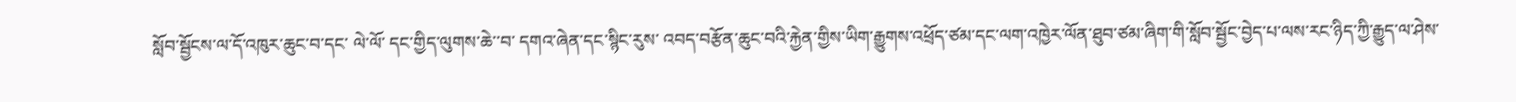སློབ་སྦྱོངས་ལ་དོ་འཁུར་ཆུང་བ་དང་ ལེ་ལོ་ དང་གྱིད་ལུགས་ཆེ་་བ་ དགའ་ཞེན་དང་སྙིང་རུས་ འབད་བརྩོན་ཆུང་བའི་རྐྱེན་གྱིས་ཡིག་རྒྱུགས་འཕྲོད་ཙམ་དང་ལག་འཁྱེར་ལོན་ཐུབ་ཙམ་ཞིག་གི་སློབ་སྦྱོང་བྱེད་པ་ལས་རང་ཉིད་ཀྱི་རྒྱུད་ལ་ཤེས་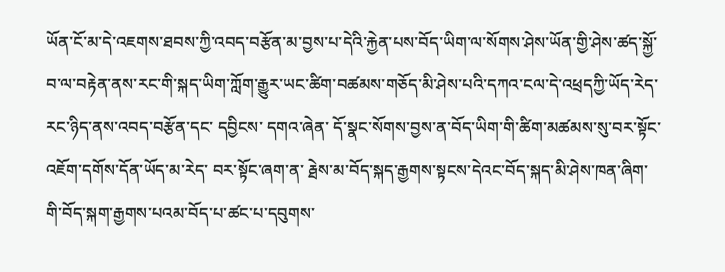ཡོན་ངོ་མ་དེ་འཇགས་ཐབས་ཀྱི་འབད་བརྩོན་མ་བྱས་པ་དེའི་རྐྱེན་པས་བོད་ཡིག་ལ་སོགས་ཤེས་ཡོན་གྱི་ཤེས་ཚད་སྐྱོ་བ་ལ་བརྟེན་ནས་རང་གི་སྐད་ཡིག་ཀློག་རྒྱུར་ཡང་ཚིག་བཚམས་གཅོད་མི་ཤེས་པའི་དཀའ་ངལ་དེ་འཕྲདཀྱི་ཡོད་རེད་ རང་ཉིད་ནས་འབད་བརྩོན་དང་ དབྱིངས་ དགའ་ཞེན་ དོ་སྣང་སོགས་བྱས་ན་བོད་ཡིག་གི་ཚིག་མཚམས་སུ་བར་སྟོང་འཇོག་དགོས་དོན་ཡོད་མ་རེད་ བར་སྟོང་ཞག་ན་ རྠེས་མ་བོད་སྐད་རྒྱགས་སྟངས་དེའང་བོད་སྐད་མི་ཤེས་ཁན་ཞིག་གི་བོད་སྐག་རྒྱགས་པའམ་བོད་པ་ཚང་པ་དབུགས་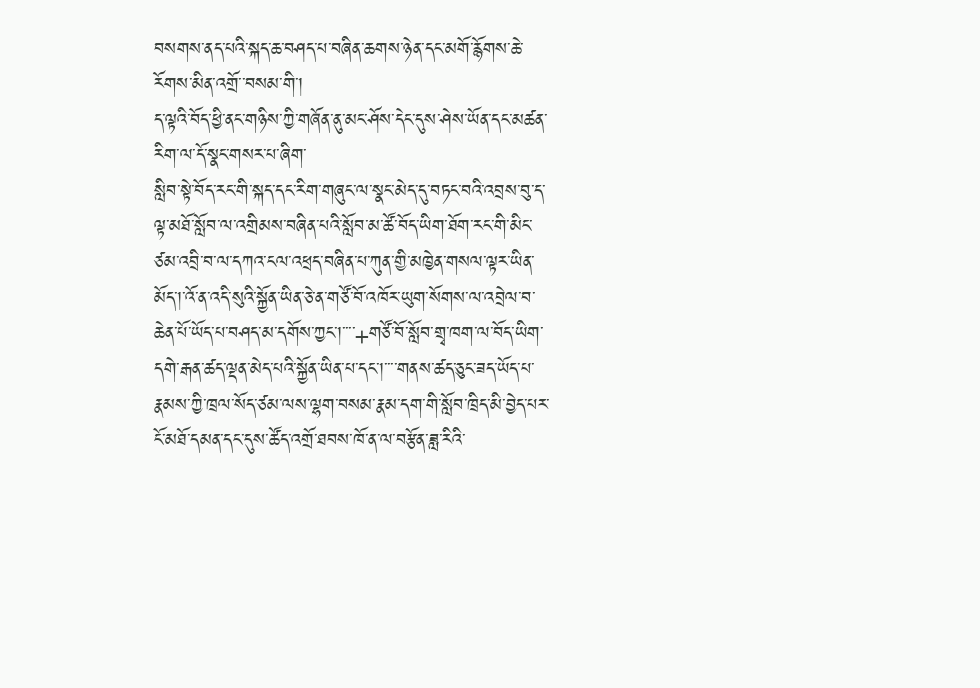བསགས་ནད་པའི་སྐད་ཆ་བཤད་པ་བཞིན་ཆགས་ཉེན་དང་མགོ་རྙོགས་ཆེ་རོགས་མིན་འགྲོ་་བསམ་གི་།
ད་ལྟའི་བོད་ཕྱི་ནང་གཉིས་ཀྱི་གཞོན་ནུ་མང་ཤོས་དེང་དུས་ཤེས་ཡོན་དང་མཚན་རིག་ལ་དོ་སྣང་གསར་པ་ཞིག་
སླིབ་སྟེ་བོད་རང་གི་སྐད་དང་རིག་གཞུང་ལ་སྣང་མེད་དུ་བཏང་བའི་འབྲས་བུ་ད་ལྟ་མཐོ་སློབ་ལ་འགྲིམས་བཞིན་པའི་སློབ་མ་ཚོ་བོད་ཡིག་ཐོག་རང་གི་མིང་ཙམ་འབྲི་བ་ལ་དཀའ་ངལ་འཕྲད་བཞིན་པ་ཀུན་གྱི་མཁྱེན་གསལ་ལྟར་ཡིན་མོད་།་འོ་ན་འདི་སུའི་སྐྱོན་ཡིན་ཅེ་ན་གཙོ་བོ་འཁོར་ཡུག་སོགས་ལ་འབྲེལ་བ་ཆེན་པོ་ཡོད་པ་བཤད་མ་དགོས་ཀྱང་།་་་་+གཙོ་བོ་སློབ་གྲྭ་ཁག་ལ་བོད་ཡིག་དགེ་རྒན་ཚད་ལྡན་མེད་པའི་སྐྱོན་ཡིན་པ་དང་།་་་་གནས་ཚད་ཅུང་ཟད་ཡོད་པ་རྣམས་ཀྱི་ཁྲལ་སོད་ཙམ་ལས་ལྷག་བསམ་རྣམ་དག་གི་སློབ་ཁྲིད་མི་བྱེད་པར་ངོ་མཐོ་དམན་དང་དུས་ཚོད་འགྲོ་ཐབས་ཁོ་ན་ལ་བརྩོན་ཟླ་རིའི་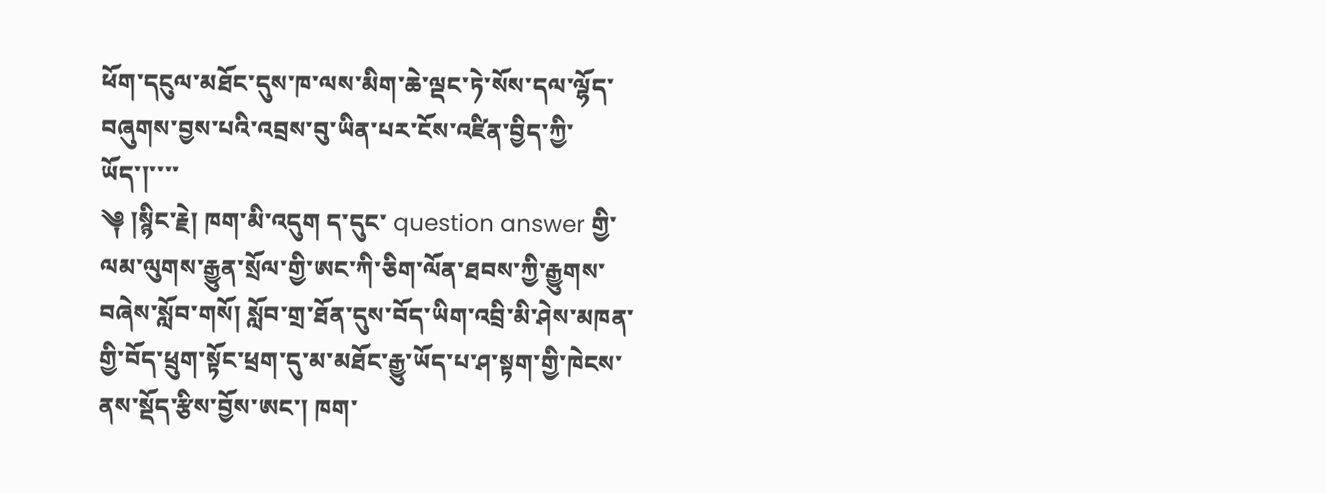ཕོག་དངུལ་མཐོང་དུས་ཁ་ལས་མིག་ཆེ་ལྡང་ཏེ་སོས་དལ་ལྷོད་བཞུགས་བྱས་པའི་འབྲས་བུ་ཡིན་པར་ངོས་འཛིན་བྱིད་ཀྱི་ཡོད་།་་་་
༆ །སྙིང་རྗེ། ཁག་མི་འདུག ད་དུང་ question answer གྱི་ལམ་ལུགས་རྒྱུན་སྲོལ་གྱི་ཨང་ཀི་ཅིག་ལོན་ཐབས་ཀྱི་རྒྱུགས་བཞེས་སློབ་གསོ། སློབ་གྲ་ཐོན་དུས་བོད་ཡིག་འབྲི་མི་ཤེས་མཁན་གྱི་བོད་ཕྲུག་སྟོང་ཕྲག་དུ་མ་མཐོང་རྒྱུ་ཡོད་པ་ཤ་སྟག་གྱི་ཁེངས་ནས་སྡོད་རྩིས་བྱོས་ཨང་། ཁག་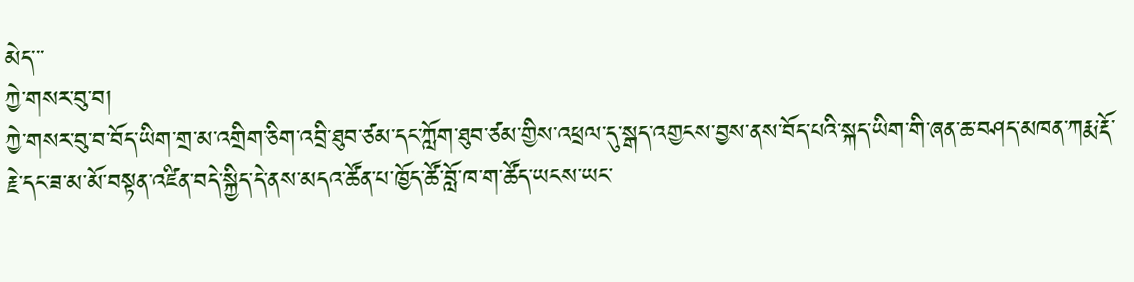མེད་་་
ཀྱེ་གསར་བུ་བ།
ཀྱེ་གསར་བུ་བ་བོད་ཡིག་གྲ་མ་འགྲིག་ཅིག་འབྲི་ཐུབ་ཙམ་དང་ཀློག་ཐུབ་ཙམ་གྱིས་འཕྲལ་དུ་སྒད་འགྱངས་བྱས་ནས་བོད་པའི་སྐད་ཡིག་གི་ཞན་ཆ་བཤད་མཁན་ཀརྨ་རྡོ་རྗེ་དང་ཟ་མ་མོ་བསྟན་འཛིན་བདེ་སྐྱིད་དེ་ནས་མདའ་ཚོན་པ་ཁྱོད་ཚོ་བློ་ཁ་ག་ཚོད་ཡངས་ཡང་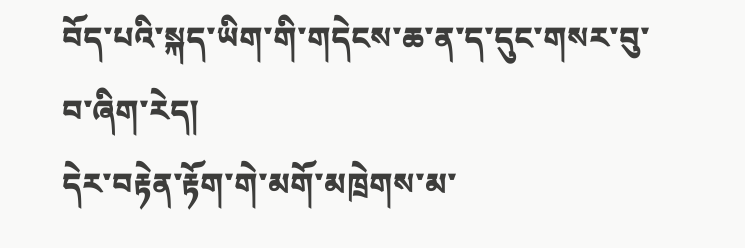བོད་པའི་སྐད་ཡིག་གི་གདེངས་ཆ་ན་ད་དུང་གསར་བུ་བ་ཞིག་རེད།
དེར་བརྟེན་རྟོག་གེ་མགོ་མཁྲེགས་མ་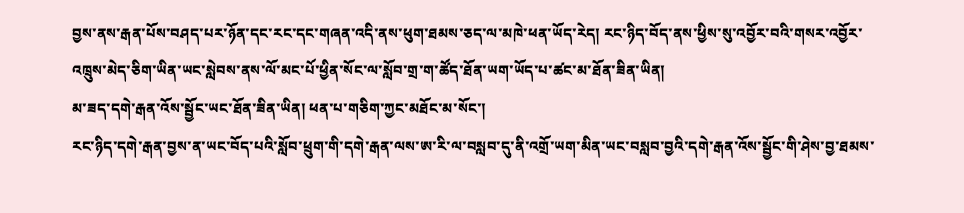བྱས་ནས་རྒན་པོས་བཤད་པར་ཉོན་དང་རང་དང་གཞན་འདི་ནས་ཕུག་ཐམས་ཅད་ལ་མཁེ་ཕན་ཡོད་རེད། རང་ཉིད་བོད་ནས་ཕྱིས་སུ་འབྱོར་བའི་གསར་འབྱོར་འཁྲུས་མེད་ཅིག་ཡིན་ཡང་སླེབས་ནས་ལོ་མང་པོ་ཕྱིན་སོང་ལ་སློབ་གྲ་ག་ཚོད་ཐོན་ཡག་ཡོད་པ་ཚང་མ་ཐོན་ཟིན་ཡིན།
མ་ཟད་དགེ་རྒན་འོས་སྦྱོང་ཡང་ཐོན་ཟིན་ཡིན། ཕན་པ་གཅིག་ཀྱང་མཐོང་མ་སོང་།
རང་ཉིད་དགེ་རྒན་བྱས་ན་ཡང་བོད་པའི་སློབ་ཕྲུག་གི་དགེ་རྒན་ལས་ཨ་རི་ལ་བསླབ་དུ་ནི་འགྲོ་ཡག་མིན་ཡང་བསླབ་བྱའི་དགེ་རྒན་འོས་སྦྱོང་གི་ཤེས་བྱ་ཐམས་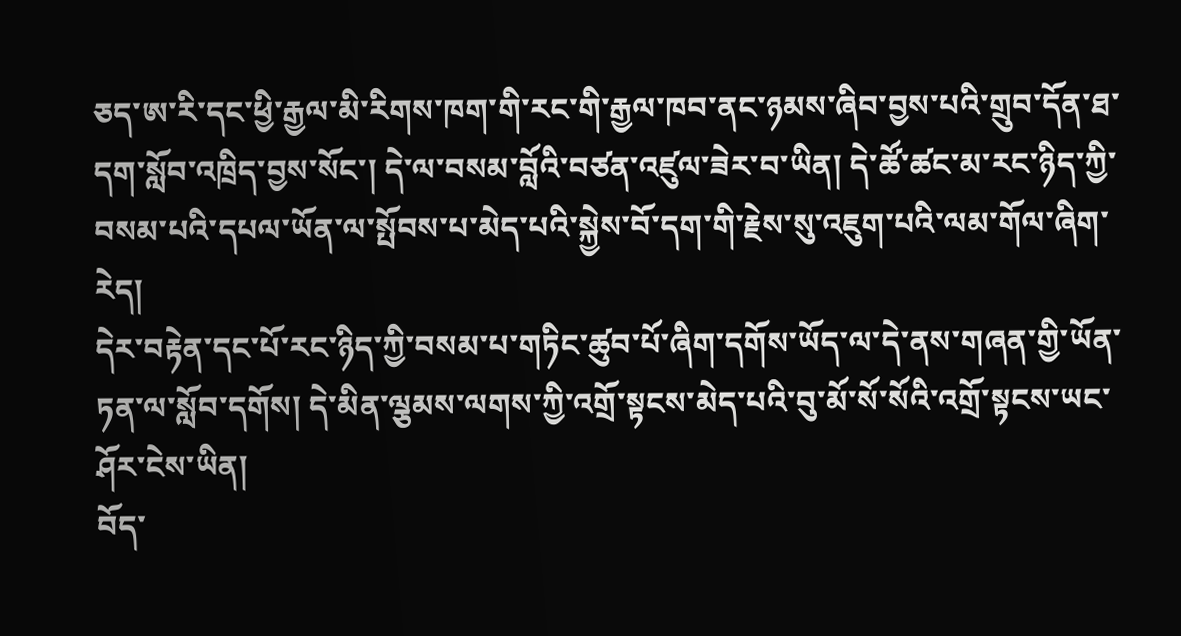ཅད་ཨ་རི་དང་ཕྱི་རྒྱལ་མི་རིགས་ཁག་གི་རང་གི་རྒྱལ་ཁབ་ནང་ཉམས་ཞིབ་བྱས་པའི་གྲུབ་དོན་ཐ་དག་སློབ་འཁྲིད་བྱས་སོང་། དེ་ལ་བསམ་བློའི་བཙན་འཛུལ་ཟེར་བ་ཡིན། དེ་ཚོ་ཚང་མ་རང་ཉིད་ཀྱི་བསམ་པའི་དཔལ་ཡོན་ལ་སྤོབས་པ་མེད་པའི་སྐྱེས་བོ་དག་གི་རྗེས་སུ་འཇུག་པའི་ལམ་གོལ་ཞིག་རེད།
དེར་བརྟེན་དང་པོ་རང་ཉིད་ཀྱི་བསམ་པ་གཏིང་ཚུབ་པོ་ཞིག་དགོས་ཡོད་ལ་དེ་ནས་གཞན་གྱི་ཡོན་ཏན་ལ་སློབ་དགོས། དེ་མིན་ལྕམས་ལགས་ཀྱི་འགྲོ་སྟངས་མེད་པའི་བུ་མོ་སོ་སོའི་འགྲོ་སྟངས་ཡང་ཤོར་ངེས་ཡིན།
བོད་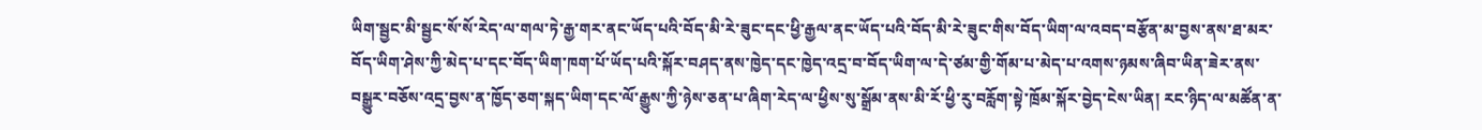ཡིག་སྦྱང་མི་སྦྱང་སོ་སོ་རེད་ལ་གལ་ཏེ་རྒྱ་གར་ནང་ཡོད་པའི་བོད་མི་རེ་ཟུང་དང་ཕྱི་རྒྱལ་ནང་ཡོད་པའི་བོད་མི་རེ་ཟུང་གིས་བོད་ཡིག་ལ་འབད་བརྩོན་མ་བྱས་ནས་ཐ་མར་བོད་ཡིག་ཤེས་ཀྱི་མེད་པ་དང་བོད་ཡིག་ཁག་པོ་ཡོད་པའི་སྐོར་བཤད་ནས་ཁྱེད་དང་ཁྱེད་འདྲ་བ་བོད་ཡིག་ལ་དེ་ཙམ་གྱི་གོམ་པ་མེད་པ་འགས་ཉམས་ཞིབ་ཡིན་ཟེར་ནས་བསྒྱུར་བཅོས་འདྲ་བྱས་ན་ཁྱོད་ཅག་སྐད་ཡིག་དང་ལོ་རྒྱུས་ཀྱི་ཉེས་ཅན་པ་ཞིག་རེད་ལ་ཕྱིས་སུ་སྒྲོམ་ནས་མི་རོ་ཕྱི་རུ་བརློག་སྟེ་ཁྲོམ་སྐོར་བྱེད་ངེས་ཡིན། རང་ཉིད་ལ་མཚོན་ན་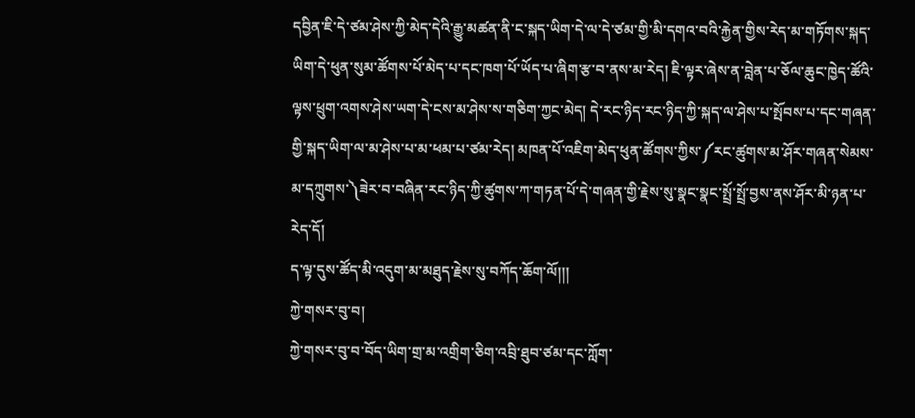དབྱིན་ཇི་དེ་ཙམ་ཤེས་ཀྱི་མེད་དེའི་རྒྱུ་མཚན་ནི་ང་སྐད་ཡིག་དེ་ལ་དེ་ཙམ་གྱི་མི་དགའ་བའི་རྐྱེན་གྱིས་རེད་མ་གཏོགས་སྐད་ཡིག་དེ་ཕུན་སུམ་ཚོགས་པོ་མེད་པ་དང་ཁག་པོ་ཡོད་པ་ཞིག་རྩ་བ་ནས་མ་རེད། ཇི་ལྟར་ཞེས་ན་བླེན་པ་ཅོལ་ཆུང་ཁྱེད་ཚོའི་ལྟས་ཕྲུག་འགས་ཤེས་ཡག་དེ་ངས་མ་ཤེས་ས་གཅིག་ཀྱང་མེད། དེ་རང་ཉིད་རང་ཉིད་ཀྱི་སྐད་ལ་ཤེས་པ་སྤོབས་པ་དང་གཞན་གྱི་སྐད་ཡིག་ལ་མ་ཤེས་པ་མ་ཕམ་པ་ཙམ་རེད། མཁན་པོ་འཇིག་མེད་ཕུན་ཚོགས་ཀྱིས་༼རང་ཚུགས་མ་ཤོར་གཞན་སེམས་མ་དཀྲུགས་༽ཟེར་བ་བཞིན་རང་ཉིད་ཀྱི་ཚུགས་ཀ་གཏན་པོ་དེ་གཞན་གྱི་རྗེས་སུ་སྣང་སྣང་སྤྲོ་སྤྲོ་བྱས་ནས་ཤོར་མི་ཉན་པ་རེད་དོ།
ད་ལྟ་དུས་ཚོད་མི་འདུག་མ་མཐུད་རྗེས་སུ་བཀོད་ཆོག་ལོ།།།
ཀྱེ་གསར་བུ་བ།
ཀྱེ་གསར་བུ་བ་བོད་ཡིག་གྲ་མ་འགྲིག་ཅིག་འབྲི་ཐུབ་ཙམ་དང་ཀློག་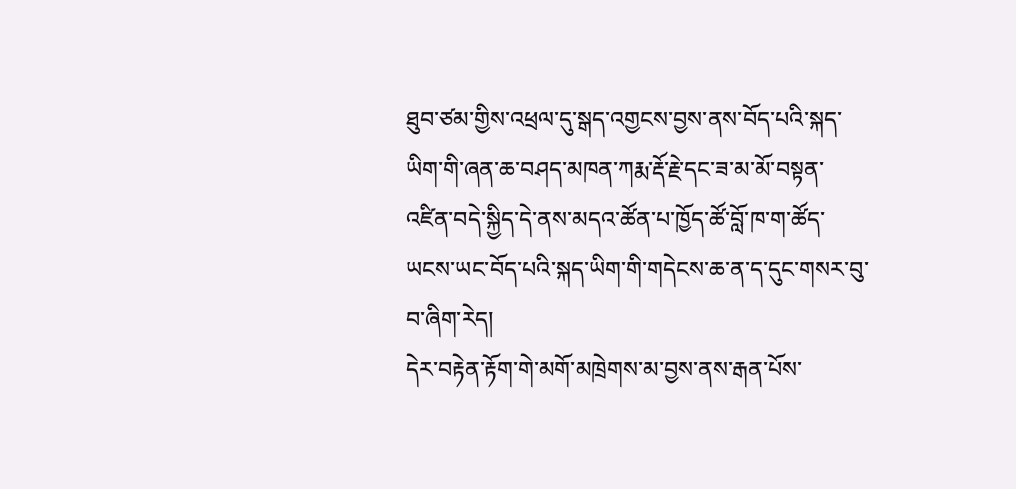ཐུབ་ཙམ་གྱིས་འཕྲལ་དུ་སྒད་འགྱངས་བྱས་ནས་བོད་པའི་སྐད་ཡིག་གི་ཞན་ཆ་བཤད་མཁན་ཀརྨ་རྡོ་རྗེ་དང་ཟ་མ་མོ་བསྟན་འཛིན་བདེ་སྐྱིད་དེ་ནས་མདའ་ཚོན་པ་ཁྱོད་ཚོ་བློ་ཁ་ག་ཚོད་ཡངས་ཡང་བོད་པའི་སྐད་ཡིག་གི་གདེངས་ཆ་ན་ད་དུང་གསར་བུ་བ་ཞིག་རེད།
དེར་བརྟེན་རྟོག་གེ་མགོ་མཁྲེགས་མ་བྱས་ནས་རྒན་པོས་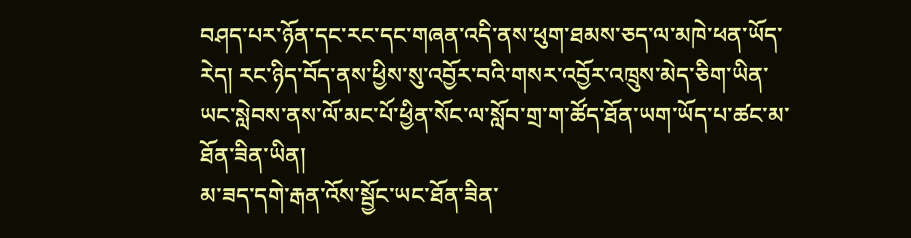བཤད་པར་ཉོན་དང་རང་དང་གཞན་འདི་ནས་ཕུག་ཐམས་ཅད་ལ་མཁེ་ཕན་ཡོད་རེད། རང་ཉིད་བོད་ནས་ཕྱིས་སུ་འབྱོར་བའི་གསར་འབྱོར་འཁྲུས་མེད་ཅིག་ཡིན་ཡང་སླེབས་ནས་ལོ་མང་པོ་ཕྱིན་སོང་ལ་སློབ་གྲ་ག་ཚོད་ཐོན་ཡག་ཡོད་པ་ཚང་མ་ཐོན་ཟིན་ཡིན།
མ་ཟད་དགེ་རྒན་འོས་སྦྱོང་ཡང་ཐོན་ཟིན་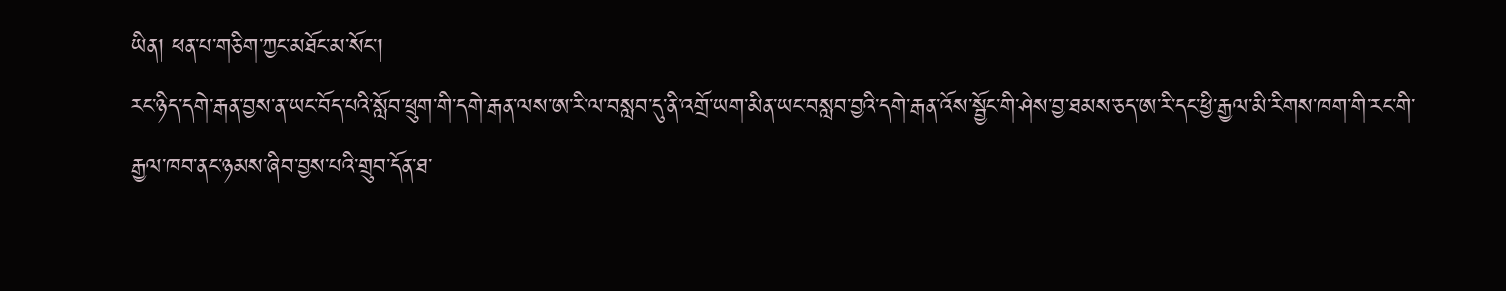ཡིན། ཕན་པ་གཅིག་ཀྱང་མཐོང་མ་སོང་།
རང་ཉིད་དགེ་རྒན་བྱས་ན་ཡང་བོད་པའི་སློབ་ཕྲུག་གི་དགེ་རྒན་ལས་ཨ་རི་ལ་བསླབ་དུ་ནི་འགྲོ་ཡག་མིན་ཡང་བསླབ་བྱའི་དགེ་རྒན་འོས་སྦྱོང་གི་ཤེས་བྱ་ཐམས་ཅད་ཨ་རི་དང་ཕྱི་རྒྱལ་མི་རིགས་ཁག་གི་རང་གི་རྒྱལ་ཁབ་ནང་ཉམས་ཞིབ་བྱས་པའི་གྲུབ་དོན་ཐ་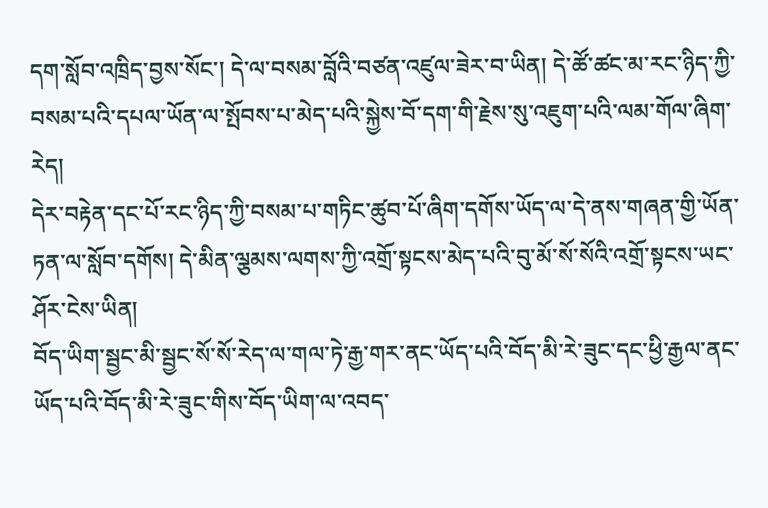དག་སློབ་འཁྲིད་བྱས་སོང་། དེ་ལ་བསམ་བློའི་བཙན་འཛུལ་ཟེར་བ་ཡིན། དེ་ཚོ་ཚང་མ་རང་ཉིད་ཀྱི་བསམ་པའི་དཔལ་ཡོན་ལ་སྤོབས་པ་མེད་པའི་སྐྱེས་བོ་དག་གི་རྗེས་སུ་འཇུག་པའི་ལམ་གོལ་ཞིག་རེད།
དེར་བརྟེན་དང་པོ་རང་ཉིད་ཀྱི་བསམ་པ་གཏིང་ཚུབ་པོ་ཞིག་དགོས་ཡོད་ལ་དེ་ནས་གཞན་གྱི་ཡོན་ཏན་ལ་སློབ་དགོས། དེ་མིན་ལྕམས་ལགས་ཀྱི་འགྲོ་སྟངས་མེད་པའི་བུ་མོ་སོ་སོའི་འགྲོ་སྟངས་ཡང་ཤོར་ངེས་ཡིན།
བོད་ཡིག་སྦྱང་མི་སྦྱང་སོ་སོ་རེད་ལ་གལ་ཏེ་རྒྱ་གར་ནང་ཡོད་པའི་བོད་མི་རེ་ཟུང་དང་ཕྱི་རྒྱལ་ནང་ཡོད་པའི་བོད་མི་རེ་ཟུང་གིས་བོད་ཡིག་ལ་འབད་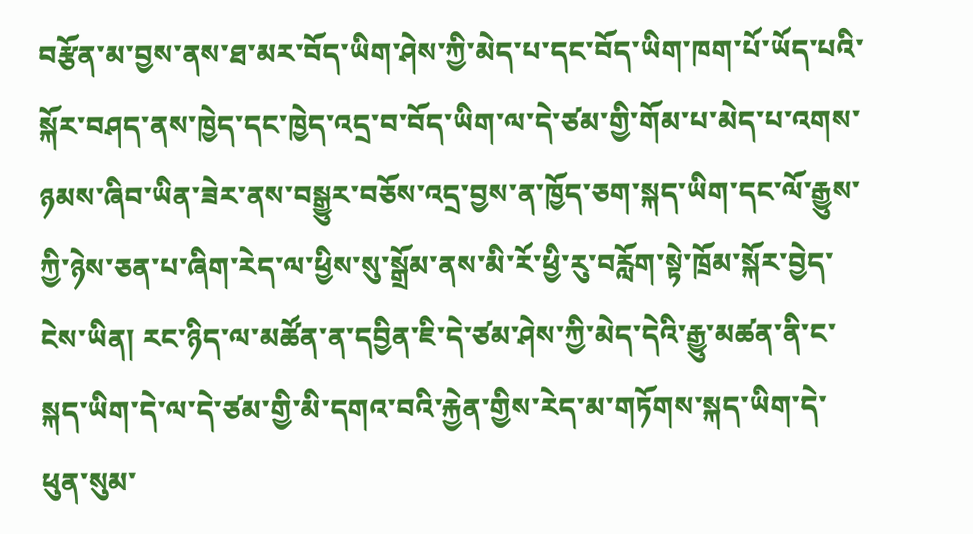བརྩོན་མ་བྱས་ནས་ཐ་མར་བོད་ཡིག་ཤེས་ཀྱི་མེད་པ་དང་བོད་ཡིག་ཁག་པོ་ཡོད་པའི་སྐོར་བཤད་ནས་ཁྱེད་དང་ཁྱེད་འདྲ་བ་བོད་ཡིག་ལ་དེ་ཙམ་གྱི་གོམ་པ་མེད་པ་འགས་ཉམས་ཞིབ་ཡིན་ཟེར་ནས་བསྒྱུར་བཅོས་འདྲ་བྱས་ན་ཁྱོད་ཅག་སྐད་ཡིག་དང་ལོ་རྒྱུས་ཀྱི་ཉེས་ཅན་པ་ཞིག་རེད་ལ་ཕྱིས་སུ་སྒྲོམ་ནས་མི་རོ་ཕྱི་རུ་བརློག་སྟེ་ཁྲོམ་སྐོར་བྱེད་ངེས་ཡིན། རང་ཉིད་ལ་མཚོན་ན་དབྱིན་ཇི་དེ་ཙམ་ཤེས་ཀྱི་མེད་དེའི་རྒྱུ་མཚན་ནི་ང་སྐད་ཡིག་དེ་ལ་དེ་ཙམ་གྱི་མི་དགའ་བའི་རྐྱེན་གྱིས་རེད་མ་གཏོགས་སྐད་ཡིག་དེ་ཕུན་སུམ་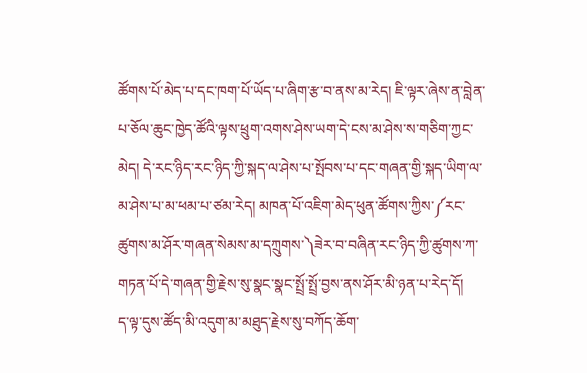ཚོགས་པོ་མེད་པ་དང་ཁག་པོ་ཡོད་པ་ཞིག་རྩ་བ་ནས་མ་རེད། ཇི་ལྟར་ཞེས་ན་བླེན་པ་ཅོལ་ཆུང་ཁྱེད་ཚོའི་ལྟས་ཕྲུག་འགས་ཤེས་ཡག་དེ་ངས་མ་ཤེས་ས་གཅིག་ཀྱང་མེད། དེ་རང་ཉིད་རང་ཉིད་ཀྱི་སྐད་ལ་ཤེས་པ་སྤོབས་པ་དང་གཞན་གྱི་སྐད་ཡིག་ལ་མ་ཤེས་པ་མ་ཕམ་པ་ཙམ་རེད། མཁན་པོ་འཇིག་མེད་ཕུན་ཚོགས་ཀྱིས་༼རང་ཚུགས་མ་ཤོར་གཞན་སེམས་མ་དཀྲུགས་༽ཟེར་བ་བཞིན་རང་ཉིད་ཀྱི་ཚུགས་ཀ་གཏན་པོ་དེ་གཞན་གྱི་རྗེས་སུ་སྣང་སྣང་སྤྲོ་སྤྲོ་བྱས་ནས་ཤོར་མི་ཉན་པ་རེད་དོ།
ད་ལྟ་དུས་ཚོད་མི་འདུག་མ་མཐུད་རྗེས་སུ་བཀོད་ཆོག་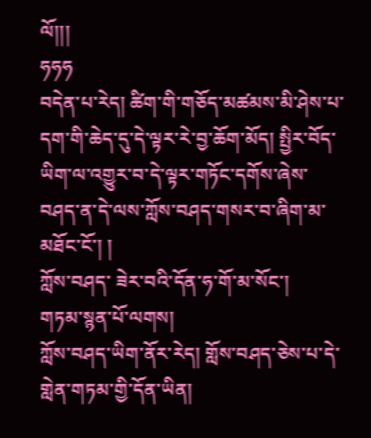ལོ།།།
ཧཧཧ
བདེན་པ་རེད། ཚིག་གི་གཅོད་མཚམས་མི་ཤེས་པ་དག་གི་ཆེད་དུ་དེ་ལྟར་རེ་བྱ་ཆོག་མོད། སྤྱིར་བོད་ཡིག་ལ་འགྱུར་བ་དེ་ལྟར་གཏོང་དགོས་ཞེས་བཤད་ན་དེ་ལས་ཀློས་བཤད་གསར་བ་ཞིག་མ་མཐོང་ངོ་། །
ཀློས་བཤད་ ཟེར་བའི་དོན་ཧ་གོ་མ་སོང་།
གཏམ་སྙན་པོ་ལགས།
ཀློས་བཤད་ཡིག་ནོར་རེད། གློས་བཤད་ཅེས་པ་དེ་གླེན་གཏམ་གྱི་དོན་ཡིན།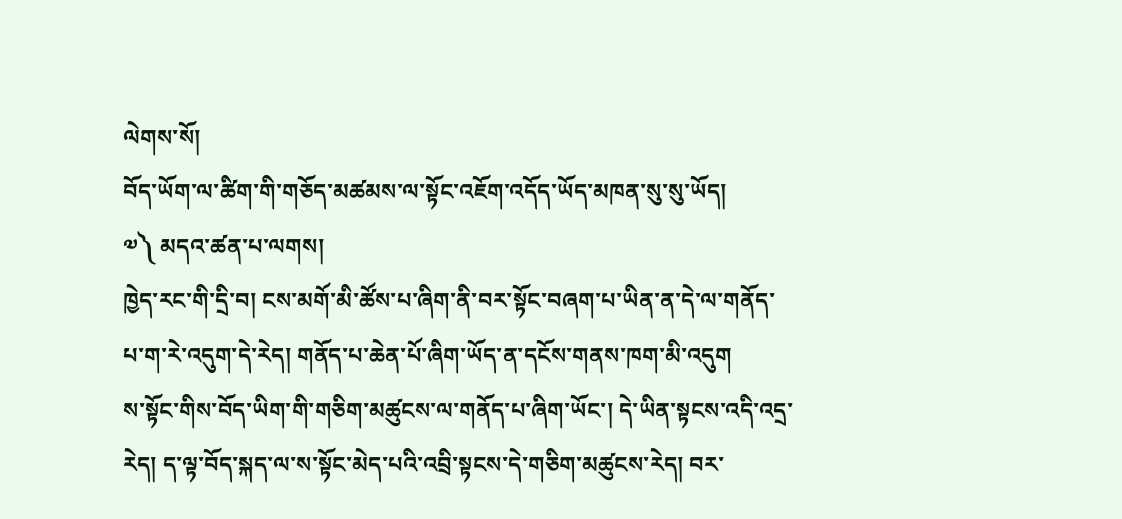ལེགས་སོ།
བོད་ཡོག་ལ་ཚིག་གི་གཅོད་མཚམས་ལ་སྟོང་འཇོག་འདོད་ཡོད་མཁན་སུ་སུ་ཡོད།
༧༽ མདའ་ཚན་པ་ལགས།
ཁྱེད་རང་གི་དྲི་བ། ངས་མགོ་མི་ཚོས་པ་ཞིག་ནི་བར་སྟོང་བཞག་པ་ཡིན་ན་དེ་ལ་གནོད་པ་ག་རེ་འདུག་དེ་རེད། གནོད་པ་ཆེན་པོ་ཞིག་ཡོད་ན་དངོས་གནས་ཁག་མི་འདུག
ས་སྟོང་གིས་བོད་ཡིག་གི་གཅིག་མཚུངས་ལ་གནོད་པ་ཞིག་ཡོང་། དེ་ཡིན་སྟངས་འདི་འདྲ་རེད། ད་ལྟ་བོད་སྐད་ལ་ས་སྟོང་མེད་པའི་འབྲི་སྟངས་དེ་གཅིག་མཚུངས་རེད། བར་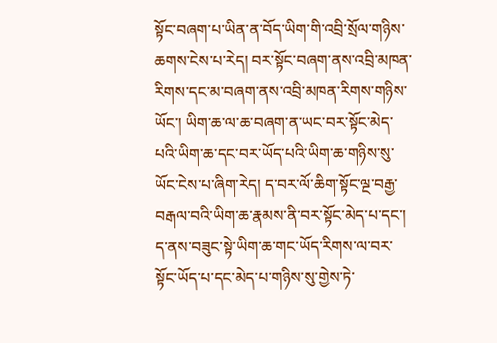སྟོང་བཞག་པ་ཡིན་ན་བོད་ཡིག་གི་འབྲི་སྲོལ་གཉིས་ཆགས་ངེས་པ་རེད། བར་སྟོང་བཞག་ནས་འབྲི་མཁན་རིགས་དང་མ་བཞག་ནས་འབྲི་མཁན་རིགས་གཉིས་ཡོང་། ཡིག་ཆ་ལ་ཆ་བཞག་ན་ཡང་བར་སྟོང་མེད་པའི་ཡིག་ཆ་དང་བར་ཡོད་པའི་ཡིག་ཆ་གཉིས་སུ་ཡོང་ངེས་པ་ཞིག་རེད། ད་བར་ལོ་ཆིག་སྟོང་ལྔ་བརྒྱ་བརྒལ་བའི་ཡིག་ཆ་རྣམས་ནི་བར་སྟོང་མེད་པ་དང་། ད་ནས་བཟུང་སྟེ་ཡིག་ཆ་གང་ཡོད་རིགས་ལ་བར་སྟོང་ཡོད་པ་དང་མེད་པ་གཉིས་སུ་གྱེས་ཏེ་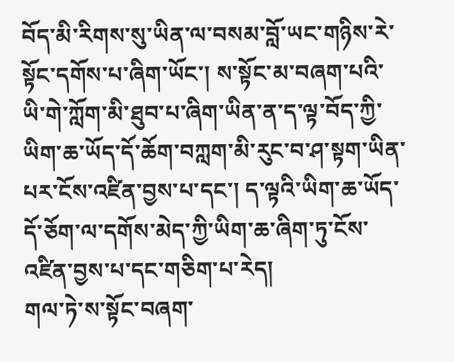བོད་མི་རིགས་སུ་ཡིན་ལ་བསམ་བློ་ཡང་གཉིས་རེ་སྟོང་དགོས་པ་ཞིག་ཡོང་། ས་སྟོང་མ་བཞག་པའི་ཡི་གེ་ཀློག་མི་ཐུབ་པ་ཞིག་ཡིན་ན་ད་ལྟ་བོད་ཀྱི་ཡིག་ཆ་ཡོད་དོ་ཆོག་བཀླག་མི་རུང་བ་ཤ་སྟག་ཡིན་པར་ངོས་འཛིན་བྱས་པ་དང་། ད་ལྟའི་ཡིག་ཆ་ཡོད་དོ་ཅོག་ལ་དགོས་མེད་ཀྱི་ཡིག་ཆ་ཞིག་ཏུ་ངོས་འཛིན་བྱས་པ་དང་གཅིག་པ་རེད།
གལ་ཏེ་ས་སྟོང་བཞག་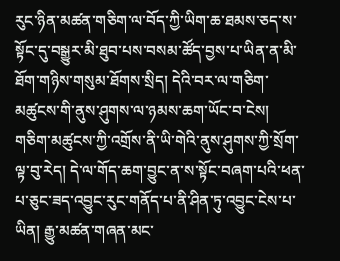རུང་ཉིན་མཚན་གཅིག་ལ་བོད་ཀྱི་ཡིག་ཆ་ཐམས་ཅད་ས་སྟོང་དུ་བསྒྱུར་མི་ཐུབ་པས་བསམ་ཚོད་བྱས་པ་ཡིན་ན་མི་ཐོག་གཉིས་གསུམ་ཐོགས་སྲིད། དེའི་བར་ལ་གཅིག་མཚུངས་གི་ནུས་ཤུགས་ལ་ཉམས་ཆག་ཡོང་བ་ངེས། གཅིག་མཚུངས་ཀྱི་འགྲོས་ནི་ཡི་གེའི་ནུས་ཤུགས་ཀྱི་སྲོག་ལྟ་བུ་རེད། དེ་ལ་གོད་ཆག་བྱུང་ན་ས་སྟོང་བཞག་པའི་ཕན་པ་ཅུང་ཟད་འབྱུང་རུང་གནོད་པ་ནི་ཤིན་ཏུ་འབྱུང་ངེས་པ་ཡིན། རྒྱུ་མཚན་གཞན་མང་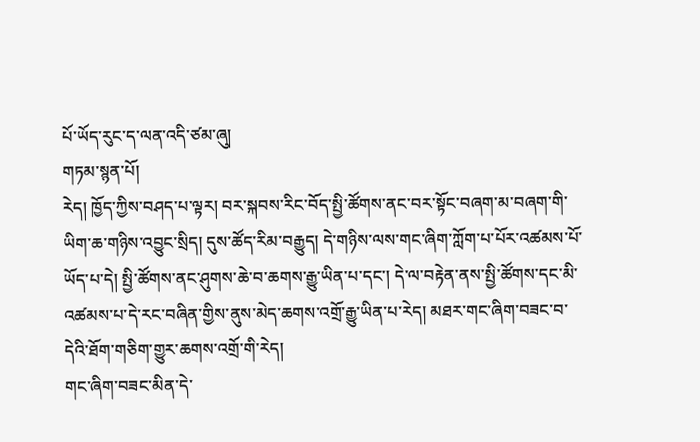པོ་ཡོད་རུང་ད་ལན་འདི་ཙམ་ཞུ།
གཏམ་སྙན་པོ།
རེད། ཁྱོད་ཀྱིས་བཤད་པ་ལྟར། བར་སྐབས་རིང་བོད་སྤྱི་ཚོགས་ནང་བར་སྟོང་བཞག་མ་བཞག་གི་ཡིག་ཆ་གཉིས་འབྱུང་སྲིད། དུས་ཚོད་རིམ་བརྒྱུད། དེ་གཉིས་ལས་གང་ཞིག་ཀློག་པ་པོར་འཚམས་པོ་ཡོད་པ་དེ། སྤྱི་ཚོགས་ནང་ཤུགས་ཆེ་བ་ཆགས་རྒྱུ་ཡིན་པ་དང་། དེ་ལ་བརྟེན་ནས་སྤྱི་ཚོགས་དང་མི་འཚམས་པ་དེ་རང་བཞིན་གྱིས་ནུས་མེད་ཆགས་འགྲོ་རྒྱུ་ཡིན་པ་རེད། མཐར་གང་ཞིག་བཟང་བ་དེའི་ཐོག་གཅིག་གྱུར་ཆགས་འགྲོ་གི་རེད།
གང་ཞིག་བཟང་མིན་དེ་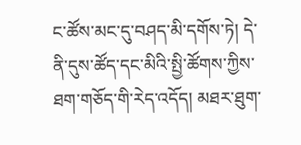ང་ཚོས་མང་དུ་བཤད་མི་དགོས་ཏེ། དེ་ནི་དུས་ཚོད་དང་མིའི་སྤྱི་ཚོགས་ཀྱིས་ཐག་གཅོད་གི་རེད་འདོད། མཐར་ཐུག་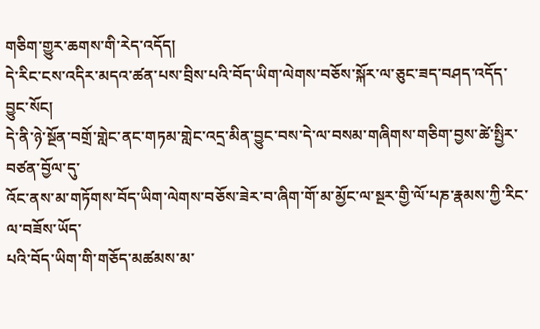གཅིག་གྱུར་ཆགས་གི་རེད་འདོད།
དེ་རིང་ངས་འདིར་མདའ་ཚན་པས་བྲིས་པའི་བོད་ཡིག་ལེགས་བཅོས་སྐོར་ལ་ཅུང་ཟད་བཤད་འདོད་བྱུང་སོང།
དེ་ནི་ཉེ་སྔོན་བགྲོ་གླེང་ནང་གཏམ་གླེང་འདྲ་མིན་བྱུང་བས་དེ་ལ་བསམ་གཞིགས་གཅིག་བྱས་ཚེ་སྤྱིར་བཙན་བྱོལ་དུ་
འོང་ནས་མ་གཏོགས་བོད་ཡིག་ལེགས་བཅོས་ཟེར་བ་ཞིག་གོ་མ་མྱོང་ལ་སྔར་གྱི་ལོ་པཎ་རྣམས་ཀྱི་རིང་ལ་བཟོས་ཡོད་
པའི་བོད་ཡིག་གི་གཅོད་མཚམས་མ་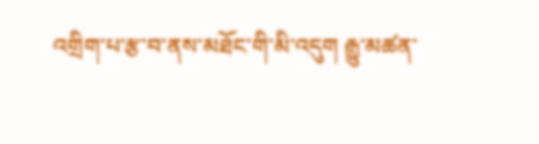འགྲིག་པ་རྩ་བ་ནས་མཐོང་གི་མི་འདུག རྒྱུ་མཚན་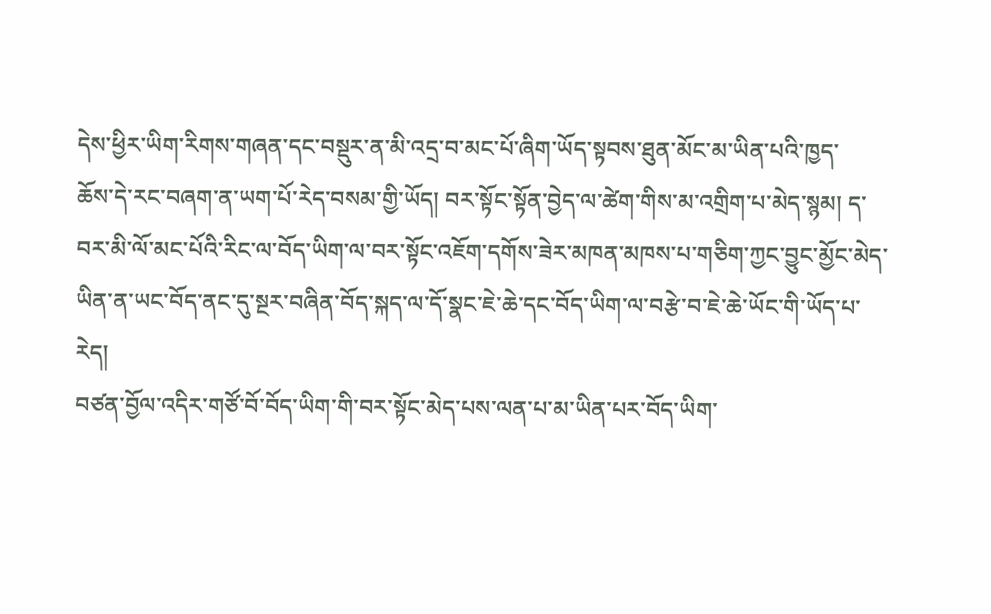དེས་ཕྱིར་ཡིག་རིགས་གཞན་དང་བསྡུར་ན་མི་འདྲ་བ་མང་པོ་ཞིག་ཡོད་སྟབས་ཐུན་མོང་མ་ཡིན་པའི་ཁྱད་
ཆོས་དེ་རང་བཞག་ན་ཡག་པོ་རེད་བསམ་གྱི་ཡོད། བར་སྟོང་སྟོན་བྱེད་ལ་ཚེག་གིས་མ་འགྲིག་པ་མེད་སྙམ། ད་བར་མི་ལོ་མང་པོའི་རིང་ལ་བོད་ཡིག་ལ་བར་སྟོང་འཇོག་དགོས་ཟེར་མཁན་མཁས་པ་གཅིག་ཀྱང་བྱུང་མྱོང་མེད་
ཡིན་ན་ཡང་བོད་ནང་དུ་སྔར་བཞིན་བོད་སྐད་ལ་དོ་སྣང་ཇེ་ཆེ་དང་བོད་ཡིག་ལ་བརྩེ་བ་ཇེ་ཆེ་ཡོང་གི་ཡོད་པ་རེད།
བཙན་བྱོལ་འདིར་གཙོ་བོ་བོད་ཡིག་གི་བར་སྟོང་མེད་པས་ལན་པ་མ་ཡིན་པར་བོད་ཡིག་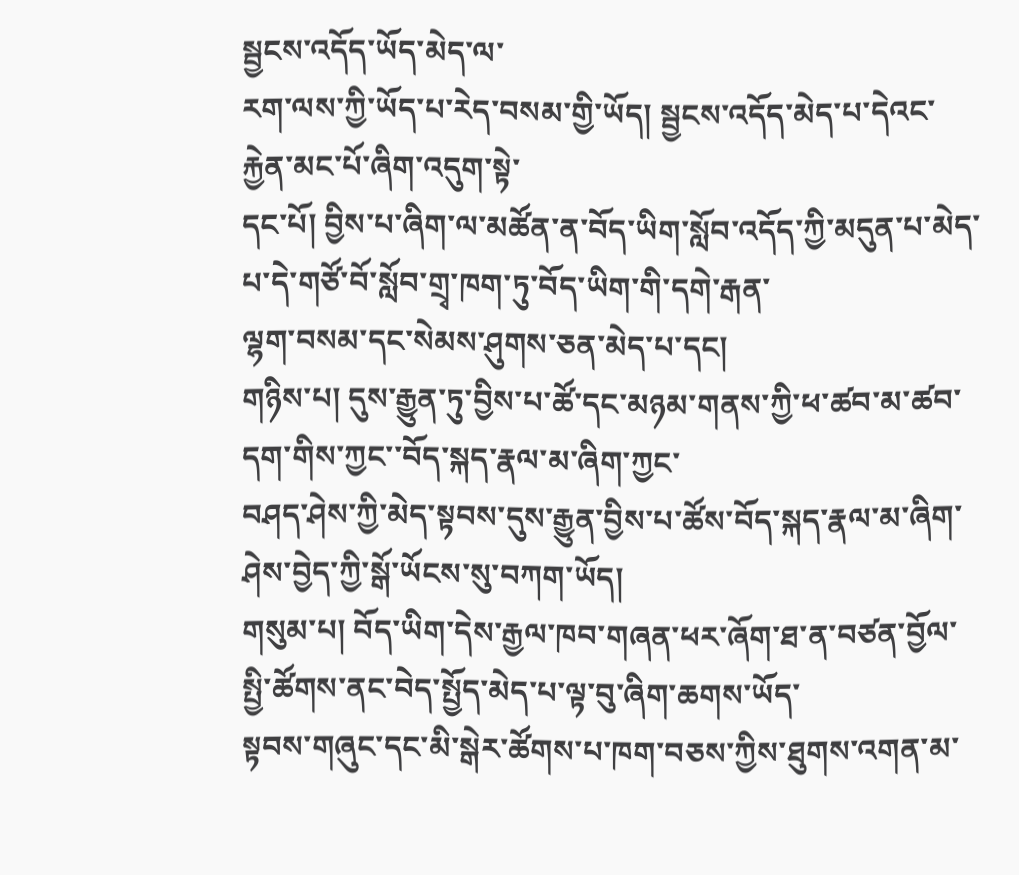སྦྱངས་འདོད་ཡོད་མེད་ལ་
རག་ལས་ཀྱི་ཡོད་པ་རེད་བསམ་གྱི་ཡོད། སྦྱངས་འདོད་མེད་པ་དེའང་རྐྱེན་མང་པོ་ཞིག་འདུག་སྟེ་
དང་པོ། བྱིས་པ་ཞིག་ལ་མཚོན་ན་བོད་ཡིག་སློབ་འདོད་ཀྱི་མདུན་པ་མེད་པ་དེ་གཙོ་བོ་སློབ་གྲྭ་ཁག་ཏུ་བོད་ཡིག་གི་དགེ་རྒན་
ལྷག་བསམ་དང་སེམས་ཤུགས་ཅན་མེད་པ་དང།
གཉིས་པ། དུས་རྒྱུན་ཏུ་བྱིས་པ་ཚོ་དང་མཉམ་གནས་ཀྱི་ཕ་ཚབ་མ་ཚབ་དག་གིས་ཀྱང་་བོད་སྐད་རྣལ་མ་ཞིག་ཀྱང་
བཤད་ཤེས་ཀྱི་མེད་སྟབས་དུས་རྒྱུན་བྱིས་པ་ཚོས་བོད་སྐད་རྣལ་མ་ཞིག་ཤེས་བྱེད་ཀྱི་སྒོ་ཡོངས་སུ་བཀག་ཡོད།
གསུམ་པ། བོད་ཡིག་དེས་རྒྱལ་ཁབ་གཞན་ཕར་ཞོག་ཐ་ན་བཙན་བྱོལ་སྤྱི་ཚོགས་ནང་བེད་སྤྱོད་མེད་པ་ལྟ་བུ་ཞིག་ཆགས་ཡོད་
སྟབས་གཞུང་དང་མི་སྒེར་ཚོགས་པ་ཁག་བཅས་ཀྱིས་ཐུགས་འགན་མ་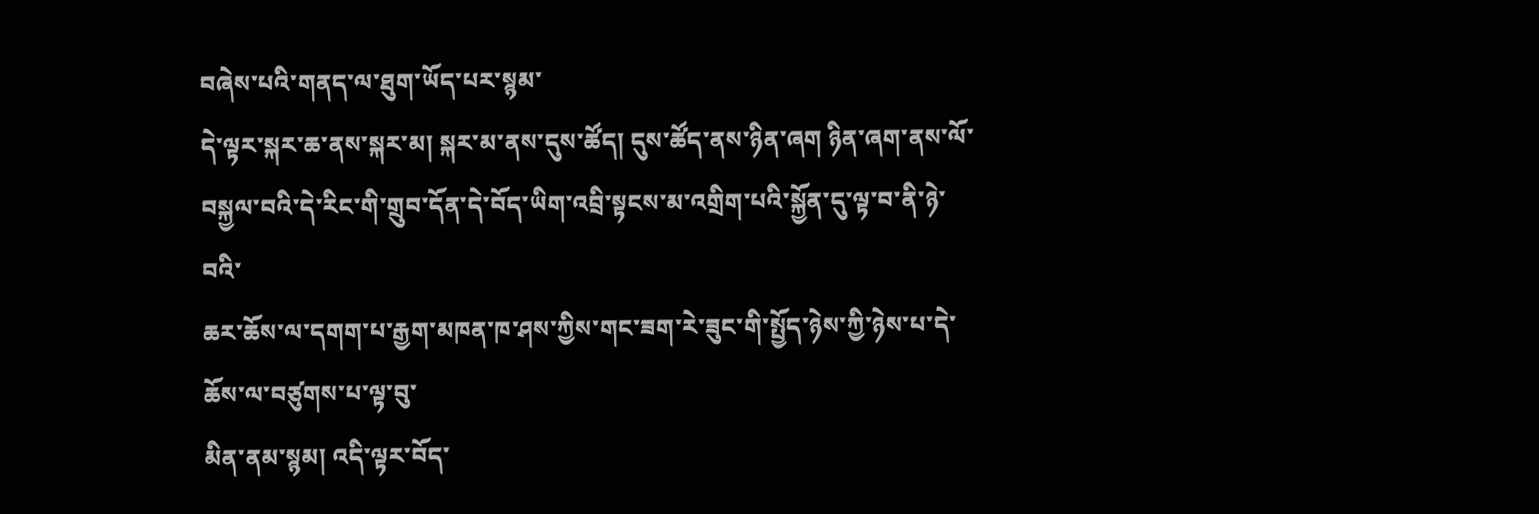བཞེས་པའི་གནད་ལ་ཐུག་ཡོད་པར་སྙམ་
དེ་ལྟར་སྐར་ཆ་ནས་སྐར་མ། སྐར་མ་ནས་དུས་ཚོད། དུས་ཚོད་ནས་ཉིན་ཞག ཉིན་ཞག་ནས་ལོ་བསྐྱལ་བའི་དེ་རིང་གི་གྲུབ་དོན་དེ་བོད་ཡིག་འབྲི་སྟངས་མ་འགྲིག་པའི་སྐྱོན་དུ་ལྟ་བ་ནི་ཉེ་བའི་
ཆར་ཆོས་ལ་དགག་པ་རྒྱག་མཁན་ཁ་ཤས་ཀྱིས་གང་ཟག་རེ་ཟུང་གི་སྤྱོད་ཉེས་ཀྱི་ཉེས་པ་དེ་ཆོས་ལ་བཙུགས་པ་ལྟ་བུ་
མིན་ནམ་སྙམ། འདི་ལྟར་བོད་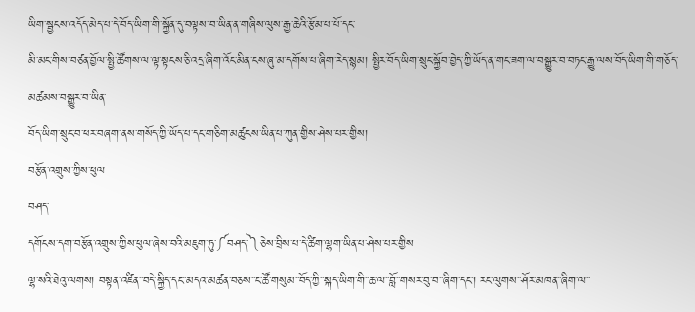ཡིག་སྦྱངས་འདོད་མེད་པ་དེ་བོད་ཡིག་གི་སྐྱོན་དུ་བལྟས་བ་ཡིན་ན་གཞིས་ལུས་རྒྱ་ཆེའི་རྩོམ་པ་པོ་དང་
མི་མང་གིས་བཙན་བྱོལ་སྤྱི་ཚོགས་ལ་ལྟ་སྟངས་ཅི་འདྲ་ཞིག་འོང་མིན་ངས་ཞུ་མ་དགོས་པ་ཞིག་རེད་སྙམ། སྤྱིར་བོད་ཡིག་སྲུང་སྐྱོབ་བྱེད་ཀྱི་ཡོད་ན་གང་ཟག་ལ་བསྒྱུར་བ་བཏང་རྒྱུ་ལས་བོད་ཡིག་གི་གཅོད་མཚམས་བསྒྱུར་བ་ཡིན་
བོད་ཡིག་སྲུང་བ་ཕར་བཞག་ནས་གསོད་ཀྱི་ཡོད་པ་དང་གཅིག་མཚུངས་ཡིན་པ་ཀུན་གྱིས་ཤེས་པར་གྱིས།
བརྩོན་འགྲུས་ཀྱིས་ཕུལ
བཤད་
དགོངས་དག་བརྩོན་འགྲུས་ཀྱིས་ཕུལ་ཞེས་བའི་མཇུག་ཏུ་༼བཤད་༽ཅེས་བྲིས་པ་དེ་ཚིག་ལྷག་ཡིན་པ་ཤེས་པར་གྱིས
ལྷ་སའི་ཐེའུ་ལགས། བསྟན་འཛིན་་བདེ་སྐྱིད་དང་་མདའ་མཚན་བཅས་་ང་ཚོ་གསུམ་་བོད་ཀྱི་་སྐད་ཡིག་གི་་ཆ་ལ་་བློ་་གསར་བུ་བ་་ཞིག་དང་། རང་ལུགས་་ཤོར་མཁན་་ཞིག་ལ་་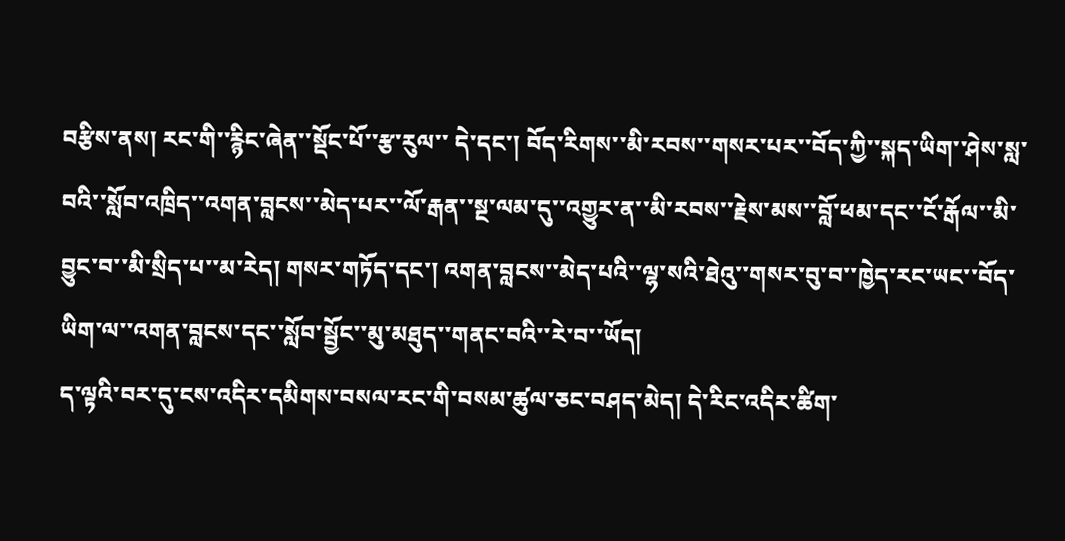བརྩིས་ནས། རང་གི་་རྙིང་ཞེན་་སྡོང་པོ་་རྩ་རུལ་་ དེ་དང་། བོད་རིགས་་མི་རབས་་གསར་པར་་བོད་ཀྱི་་སྐད་ཡིག་་ཤེས་སླ་བའི་་སློབ་འཁྲིད་་འགན་བླངས་་མེད་པར་་ལོ་རྒན་་སྔ་ལམ་དུ་་འགྱུར་ན་་མི་རབས་་རྗེས་མས་་བློ་ཕམ་དང་་ངོ་རྒོལ་་མི་བྱུང་བ་་མི་སྲིད་པ་་མ་རེད། གསར་གཏོད་དང་། འགན་བླངས་་མེད་པའི་་ལྷ་སའི་ཐེའུ་་གསར་བུ་བ་་ཁྱེད་རང་ཡང་་བོད་ཡིག་ལ་་འགན་བླངས་དང་་སློབ་སྦྱོང་་མུ་མཐུད་་གནང་བའི་་རེ་བ་་ཡོད།
ད་ལྟའི་བར་དུ་ངས་འདིར་དམིགས་བསལ་རང་གི་བསམ་ཚུལ་ཅང་བཤད་མེད། དེ་རིང་འདིར་ཚིག་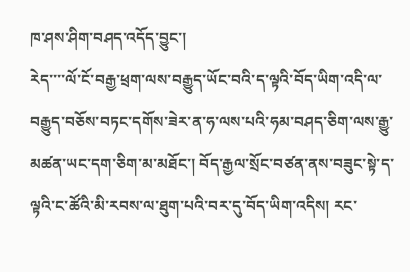ཁ་ཤས་ཤིག་བཤད་འདོད་བྱུང་།
རེད་་་་ལོ་ངོ་བརྒྱ་ཕྲག་ལས་བརྒྱུད་ཡོང་བའི་ད་ལྟའི་བོད་ཡིག་འདི་ལ་བརྒྱུད་བཅོས་བཏང་དགོས་ཟེར་ན་ཧ་ལས་པའི་ཧམ་བཤད་ཅིག་ལས་རྒྱུ་མཚན་ཡང་དག་ཅིག་མ་མཐོང་། བོད་རྒྱལ་སྲོང་བཙན་ནས་བཟུང་སྟེ་ད་ལྟའི་ང་ཚོའི་མི་རབས་ལ་ཐུག་པའི་བར་དུ་བོད་ཡིག་འདིས། རང་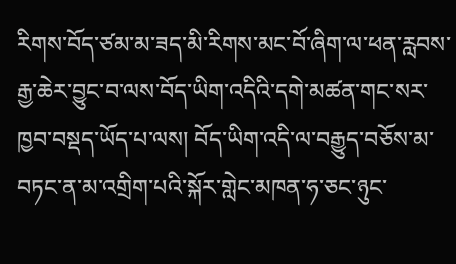རིགས་བོད་ཙམ་མ་ཟད་མི་རིགས་མང་བོ་ཞིག་ལ་ཕན་རླབས་རྒྱ་ཆེར་བྱུང་བ་ལས་བོད་ཡིག་འདིའི་དགེ་མཚན་གང་སར་ཁྱབ་བསྡད་ཡོད་པ་ལས། བོད་ཡིག་འདི་ལ་བརྒྱུད་བཅོས་མ་བཏང་ན་མ་འགྲིག་པའི་སྐོར་གླེང་མཁན་ཧ་ཅང་ཉུང་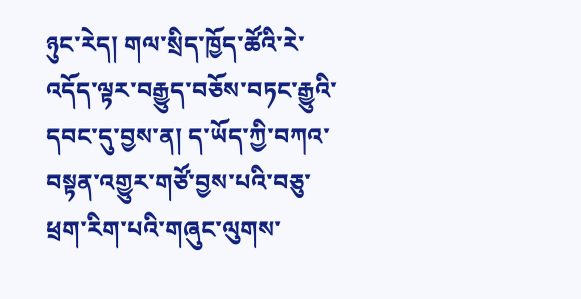ཉུང་རེད། གལ་སྲིད་ཁྱོད་ཚོའི་རེ་འདོད་ལྟར་བརྒྱུད་བཅོས་བཏང་རྒྱུའི་དབང་དུ་བྱས་ན། ད་ཡོད་ཀྱི་བཀའ་བསྟན་འགྱུར་གཙོ་བྱས་པའི་བཅུ་ཕྲག་རིག་པའི་གཞུང་ལུགས་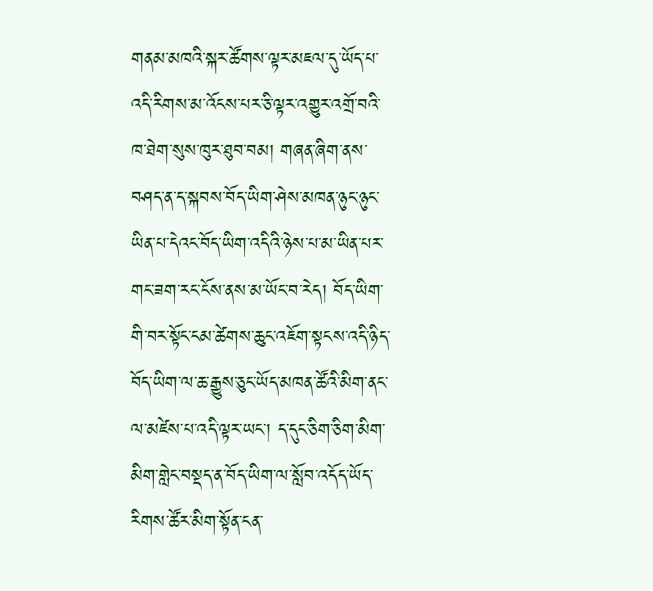གནམ་མཁའི་སྐར་ཚོགས་ལྟར་མཇལ་དུ་ཡོད་པ་འདི་རིགས་མ་འོངས་པར་ཅི་ལྟར་འགྱུར་འགྲོ་བའི་ཁ་ཐེག་སུས་ཁུར་ཐུབ་བམ། གཞན་ཞིག་ནས་བཤད་ན་ད་སྐབས་བོད་ཡིག་ཤེས་མཁན་ཉུང་ཉུང་ཡིན་པ་དེའང་བོད་ཡིག་འདིའི་ཉེས་པ་མ་ཡིན་པར་གང་ཟག་རང་ངོས་ནས་མ་ཡོང་བ་རེད། བོད་ཡིག་གི་བར་སྟོང་ངམ་ཚེགས་ཆུང་འཇོག་སྟངས་འདི་ཉིད་བོད་ཡིག་ལ་ཆ་རྒྱུས་ཅུང་ཡོད་མཁན་ཚོའི་མིག་ནང་ལ་མཛེས་པ་འདི་ལྟར་ཡང་། ད་དུང་ཅིག་ཅིག་མིག་མིག་གླེང་བསྡད་ན་བོད་ཡིག་ལ་སློབ་འདོད་ཡོད་རིགས་ཚོར་མིག་སྟོན་ངན་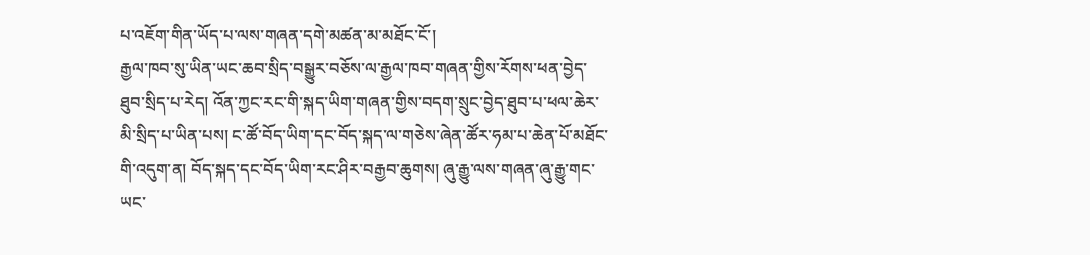པ་འཇོག་གིན་ཡོད་པ་ལས་གཞན་དགེ་མཚན་མ་མཐོང་ངོ་།
རྒྱལ་ཁབ་སུ་ཡིན་ཡང་ཆབ་སྲིད་བསྒྱུར་བཅོས་ལ་རྒྱལ་ཁབ་གཞན་གྱིས་རོགས་ཕན་བྱེད་ཐུབ་སྲིད་པ་རེད། འོན་ཀྱང་རང་གི་སྐད་ཡིག་གཞན་གྱིས་བདག་སྲུང་བྱེད་ཐུབ་པ་ཕལ་ཆེར་མི་སྲིད་པ་ཡིན་པས། ང་ཚོ་བོད་ཡིག་དང་བོད་སྐད་ལ་གཅེས་ཞེན་ཚོར་ཧམ་པ་ཆེན་པོ་མཐོང་གི་འདུག་ན། བོད་སྐད་དང་བོད་ཡིག་རང་ཤིར་བརྒྱབ་ཆུགས། ཞུ་རྒྱུ་ལས་གཞན་ཞུ་རྒྱུ་གང་ཡང་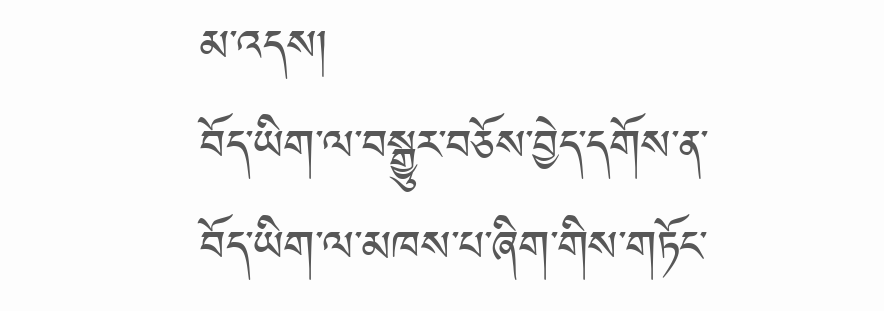མ་འདས།
བོད་ཡིག་ལ་བསྒྱུར་བཅོས་བྱེད་དགོས་ན་བོད་ཡིག་ལ་མཁས་པ་ཞིག་གིས་གཏོང་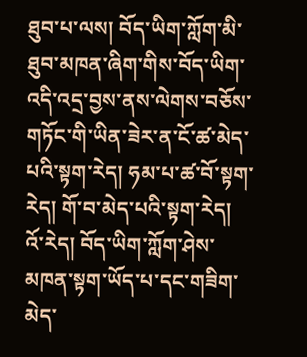ཐུབ་པ་ལས། བོད་ཡིག་ཀློག་མི་ཐུབ་མཁན་ཞིག་གིས་བོད་ཡིག་འདི་འདྲ་བྱས་ནས་ལེགས་བཅོས་གཏོང་གི་ཡིན་ཟེར་ན་ངོ་ཚ་མེད་པའི་སྟག་རེད། ཧམ་པ་ཚ་བོ་སྟག་རེད། གོ་བ་མེད་པའི་སྟག་རེད།
འོ་རེད། བོད་ཡིག་ཀློག་ཤེས་མཁན་སྟག་ཡོད་པ་དང་གཟིག་མེད་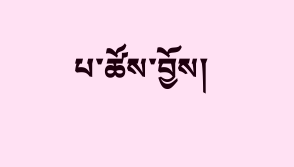པ་ཚོས་བྱོས།